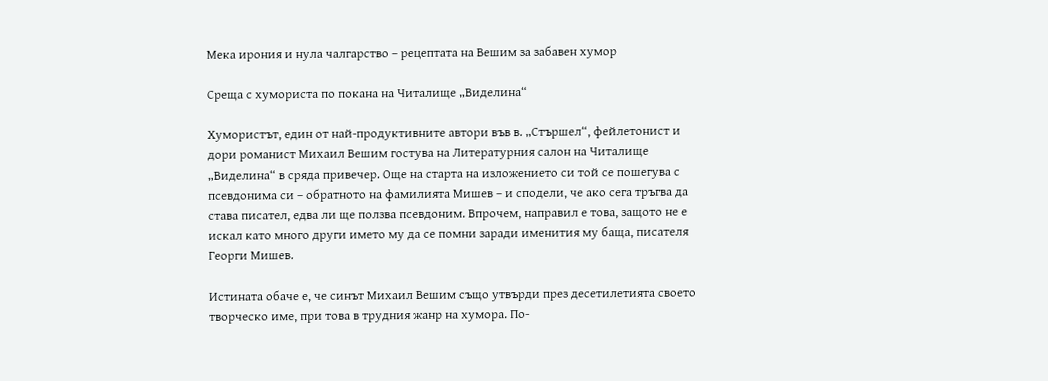Мека ирония и нула чалгарство – рецептата на Вешим за забавен хумор

Среща с хумориста по покана на Читалище „Виделина“

Хумористът, един от най-продуктивните автори във в. „Стършел“, фейлетонист и дори романист Михаил Вешим гостува на Литературния салон на Читалище „Виделина“ в сряда привечер. Още на старта на изложението си той се пошегува с псевдонима си – обратното на фамилията Мишев – и сподели, че ако сега тръгва да става писател, едва ли ще ползва псевдоним. Впрочем, направил е това, защото не е искал като много други името му да се помни заради именития му баща, писателя Георги Мишев.

Истината обаче е, че синът Михаил Вешим също утвърди през десетилетията своето творческо име, при това в трудния жанр на хумора. По-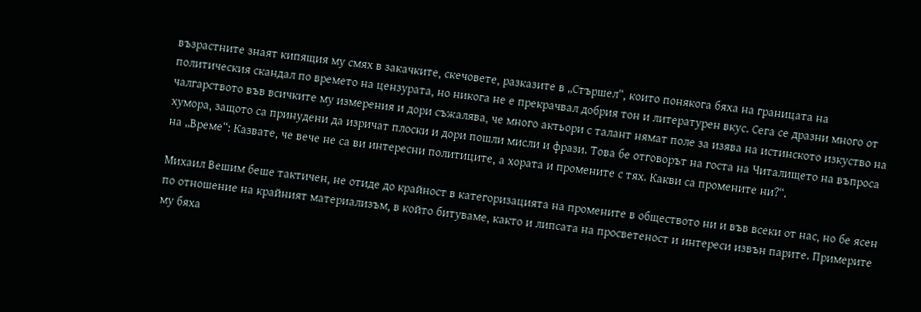възрастните знаят кипящия му смях в закачките, скечовете, разказите в „Стършел“, които понякога бяха на границата на политическия скандал по времето на цензурата, но никога не е прекрачвал добрия тон и литературен вкус. Сега се дразни много от чалгарството във всичките му измерения и дори съжалява, че много актьори с талант нямат поле за изява на истинското изкуство на хумора, защото са принудени да изричат плоски и дори пошли мисли и фрази. Това бе отговорът на госта на Читалището на въпроса на „Време“: Казвате, че вече не са ви интересни политиците, а хората и промените с тях. Какви са промените ни?“.

Михаил Вешим беше тактичен, не отиде до крайност в категоризацията на промените в обществото ни и във всеки от нас, но бе ясен по отношение на крайният материализъм, в който битуваме, както и липсата на просветеност и интереси извън парите. Примерите му бяха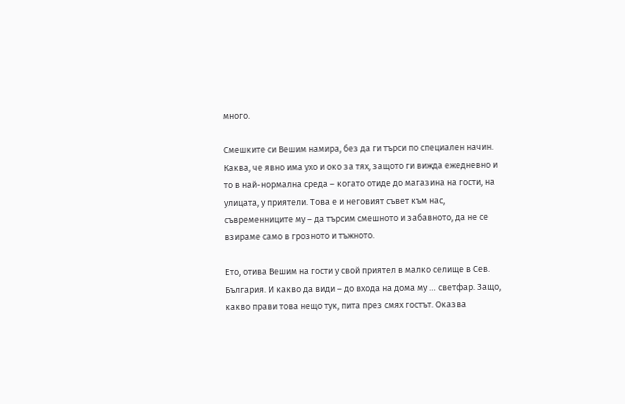много.

Смешките си Вешим намира, без да ги търси по специален начин. Каква, че явно има ухо и око за тях, защото ги вижда ежедневно и то в най-нормална среда – когато отиде до магазина на гости, на улицата, у приятели. Това е и неговият съвет към нас, съвременниците му – да търсим смешното и забавното, да не се взираме само в грозното и тъжното.

Ето, отива Вешим на гости у свой приятел в малко селище в Сев. България. И какво да види – до входа на дома му … светфар. Защо, какво прави това нещо тук, пита през смях гостът. Оказва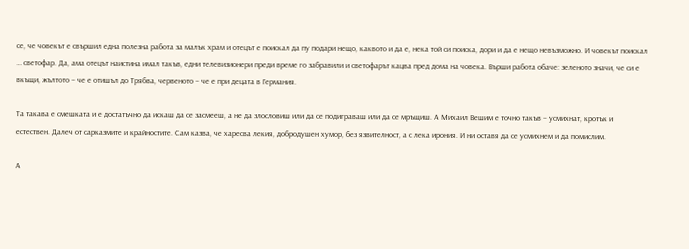се, че човекът е свършил една полезна работа за малък храм и отецът е поискал да пу подари нещо, каквото и да е, нека той си поиска, дори и да е нещо невъзможно. И човекът поискал … светофар. Да, ама отецът наистина имал такъв, едни телевизионери преди време го забравили и светофарът кацва пред дома на човека. Върши работа обаче: зеленото значи, че си е вкъщи, жълтото – че е отишъл до Трябва, червеното – че е при децата в Германия.

Та такава е смешката и е достатъчно да искаш да се засмееш, а не да злословиш или да се подиграваш или да се мръщиш. А Михаил Вешим е точно такъв – усмихнат, кротък и естествен. Далеч от сарказмите и крайностите. Сам казва, че харесва лекия, добродушен хумор, без язвителност, а с лека ирония. И ни оставя да се усмихнем и да помислим.

А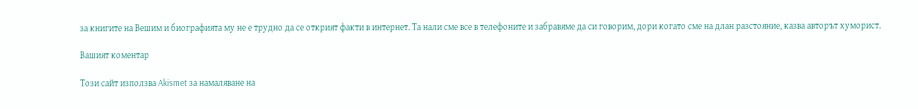за книгите на Вешим и биографията му не е трудно да се открият факти в интернет. Та нали сме все в телефоните и забравяме да си говорим, дори когато сме на длан разстояние, казва авторът хуморист.

Вашият коментар

Този сайт използва Akismet за намаляване на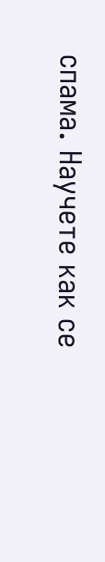спама. Научете как се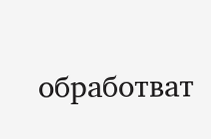обработват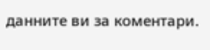данните ви за коментари.